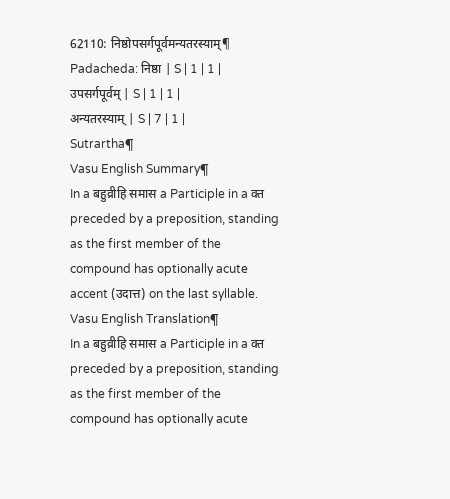62110: निष्ठोपसर्गपूर्वमन्यतरस्याम्¶
Padacheda: निष्ठा | S | 1 | 1 |
उपसर्गपूर्वम् | S | 1 | 1 |
अन्यतरस्याम् | S | 7 | 1 |
Sutrartha¶
Vasu English Summary¶
In a बहुव्रीहि समास a Participle in a क्त preceded by a preposition, standing as the first member of the compound has optionally acute accent (उदात्त) on the last syllable.
Vasu English Translation¶
In a बहुव्रीहि समास a Participle in a क्त preceded by a preposition, standing as the first member of the compound has optionally acute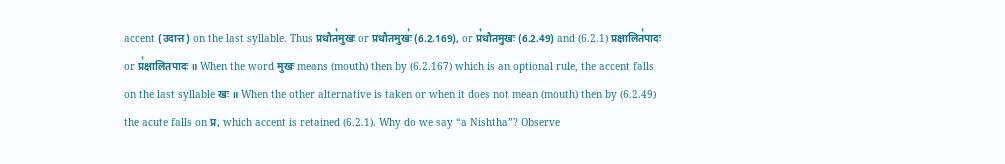accent (उदात्त) on the last syllable. Thus प्रधौत꣡मुखः or प्रधौतमुखः꣡ (6.2.169), or प्र꣡धौतमुखः (6.2.49) and (6.2.1) प्रक्षालित꣡पादः or प्र꣡क्षालितपादः ॥ When the word मुखः means (mouth) then by (6.2.167) which is an optional rule, the accent falls on the last syllable खः ॥ When the other alternative is taken or when it does not mean (mouth) then by (6.2.49) the acute falls on प्र, which accent is retained (6.2.1). Why do we say “a Nishtha”? Observe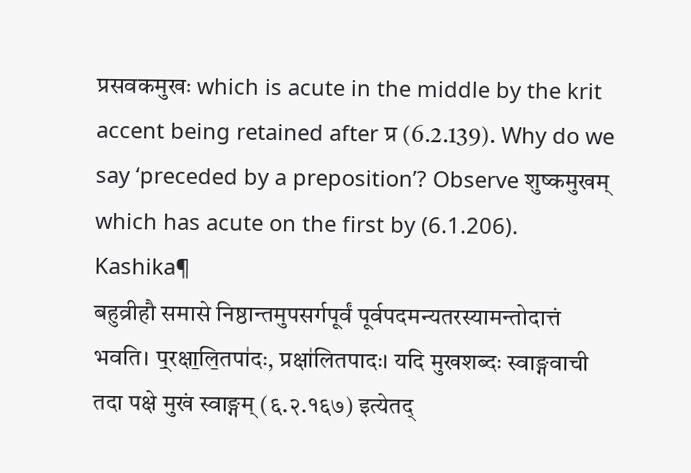प्रसवकमुखः which is acute in the middle by the krit accent being retained after प्र (6.2.139). Why do we say ‘preceded by a preposition’? Observe शुष्कमुखम् which has acute on the first by (6.1.206).
Kashika¶
बहुव्रीहौ समासे निष्ठान्तमुपसर्गपूर्वं पूर्वपदमन्यतरस्यामन्तोदात्तं भवति। प्॒रक्षा॒लि॒तपा॑दः, प्रक्षा॑लितपादः। यदि मुखशब्दः स्वाङ्गवाची तदा पक्षे मुखं स्वाङ्गम् (६.२.१६७) इत्येतद्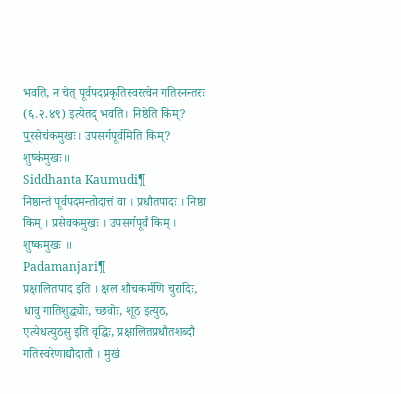भवति, न चेत् पूर्वपदप्रकृतिस्वरत्वेन गतिरनन्तरः (६.२.४९) इत्येतद् भवति। निष्ठेति किम्? प्॒रसेच॑कमुखः। उपसर्गपूर्वमिति किम्? शुष्क॑मुखः॥
Siddhanta Kaumudi¶
निष्ठान्तं पूर्वपदमन्तोदात्तं वा । प्रधौतपादः । निष्ठा किम् । प्रसेवकमुखः । उपसर्गपूर्वं किम् । शुष्कमुखः ॥
Padamanjari¶
प्रक्षालितपाद इति । क्षल शौचकर्मणि चुरादिः, धावु गातिशुद्ध्योः, च्छवोः, शूठ इत्युठ, एत्येधत्युठसु इति वृद्धिः, प्रक्षालितप्रधौतशब्दौ गतिस्वरेणाद्यौदातौ । मुखं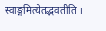स्वाङ्गमित्येतद्भवतीति ।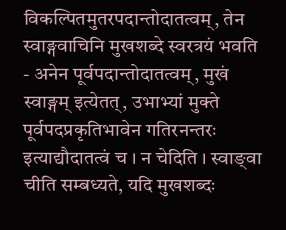विकल्पितमुतरपदान्तोदातत्वम्, तेन स्वाङ्गवाचिनि मुखशब्दे स्वरत्रयं भवति - अनेन पूर्वपदान्तोदातत्वम्, मुखं स्वाङ्गम् इत्येतत्, उभाभ्यां मुक्ते पूर्वपदप्रकृतिभावेन गतिरनन्तरः इत्याद्यौदातत्वं च । न चेदिति । स्वाङ्वा चीति सम्बध्यते, यदि मुखशब्दः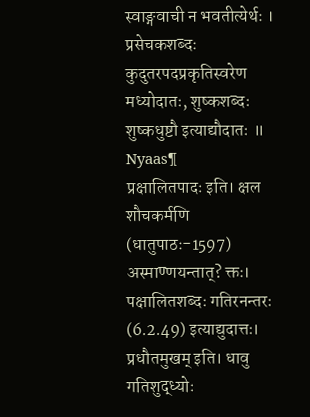स्वाङ्गवाची न भवतीत्येर्थः । प्रसेचकशब्दः कुदुतरपदप्रकृतिस्वरेण मध्योदातः, शुष्कशब्दः शुष्कधुष्टौ इत्याद्यौदातः ॥
Nyaas¶
प्रक्षालितपादः इति। क्षल शौचकर्मणि (धातुपाठः-1597) अस्माण्णयन्तात्? क्तः। पक्षालितशब्दः गतिरनन्तरः (6.2.49) इत्याद्युदात्तः। प्रधौतमुखम् इति। धावु गतिशुद्ध्योः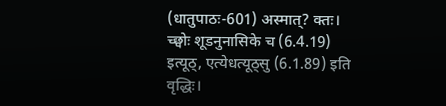(धातुपाठः-601) अस्मात्? क्तः। च्छ्वोः शूडनुनासिके च (6.4.19) इत्यूठ्, एत्येधत्यूठ्सु (6.1.89) इति वृद्धिः।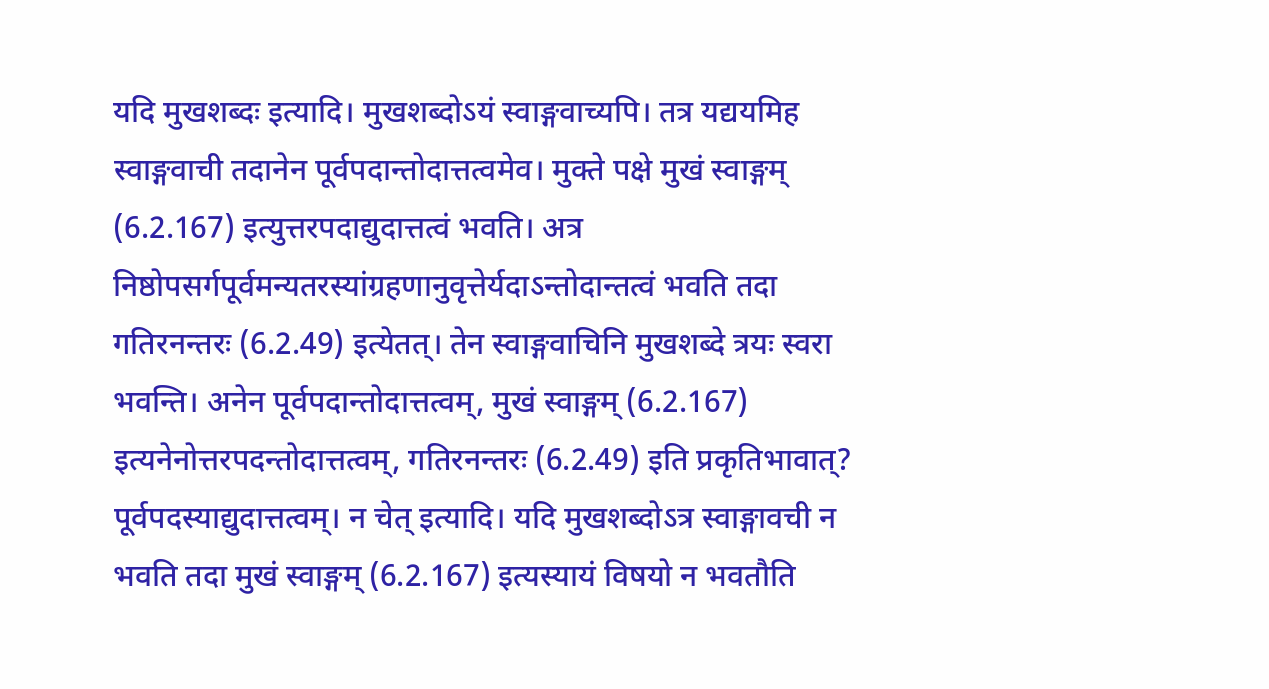यदि मुखशब्दः इत्यादि। मुखशब्दोऽयं स्वाङ्गवाच्यपि। तत्र यद्ययमिह स्वाङ्गवाची तदानेन पूर्वपदान्तोदात्तत्वमेव। मुक्ते पक्षे मुखं स्वाङ्गम् (6.2.167) इत्युत्तरपदाद्युदात्तत्वं भवति। अत्र निष्ठोपसर्गपूर्वमन्यतरस्यांग्रहणानुवृत्तेर्यदाऽन्तोदान्तत्वं भवति तदा गतिरनन्तरः (6.2.49) इत्येतत्। तेन स्वाङ्गवाचिनि मुखशब्दे त्रयः स्वरा भवन्ति। अनेन पूर्वपदान्तोदात्तत्वम्, मुखं स्वाङ्गम् (6.2.167) इत्यनेनोत्तरपदन्तोदात्तत्वम्, गतिरनन्तरः (6.2.49) इति प्रकृतिभावात्? पूर्वपदस्याद्युदात्तत्वम्। न चेत् इत्यादि। यदि मुखशब्दोऽत्र स्वाङ्गावची न भवति तदा मुखं स्वाङ्गम् (6.2.167) इत्यस्यायं विषयो न भवतौति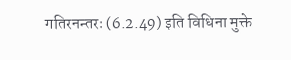गतिरनन्तरः (6.2.49) इति विधिना मुक्ते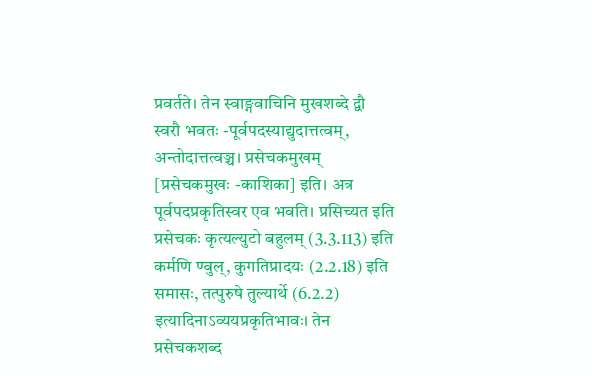प्रवर्तते। तेन स्वाङ्गवाचिनि मुखशब्दे द्वौ स्वरौ भवतः -पूर्वपदस्याद्युदात्तत्वम्, अन्तोदात्तत्वञ्च। प्रसेचकमुखम् [प्रसेचकमुखः -काशिका] इति। अत्र पूर्वपदप्रकृतिस्वर एव भवति। प्रसिच्यत इति प्रसेचकः कृत्यल्युटो बहुलम् (3.3.113) इति कर्मणि ण्वुल्, कुगतिप्रादयः (2.2.18) इति समासः, तत्पुरुषे तुल्यार्थे (6.2.2) इत्यादिनाऽव्ययप्रकृतिभावः। तेन प्रसेचकशब्द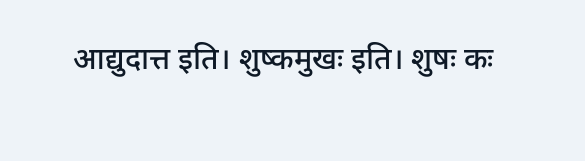आद्युदात्त इति। शुष्कमुखः इति। शुषः कः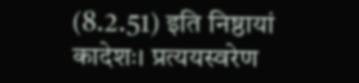(8.2.51) इति निष्ठायां कादेशः। प्रत्ययस्वरेण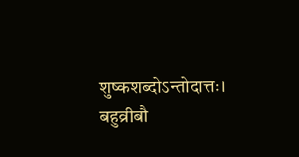शुष्कशब्दोऽन्तोदात्तः। बहुव्रीबौ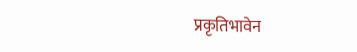प्रकृतिभावेन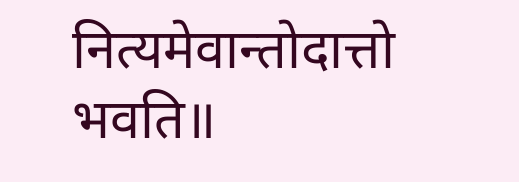नित्यमेवान्तोदात्तो भवति॥